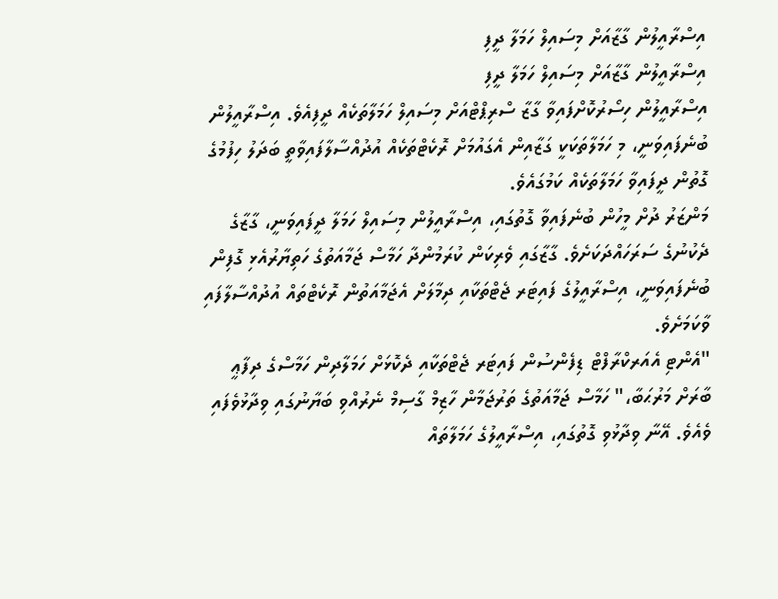އިސްރާއީލުން ގާޒާއަށް މިސައިލް ހަމަލާ ދީފި
އިސްރާއީލުން ގާޒާއަށް މިސައިލް ހަމަލާ ދީފި
އިސްރާއީލުން ހިސޯރުކޮށްފައިވާ ގާޒާ ސްރިޕްޓްއަށް މިސައިލް ހަމަލާތަކެއް ދީފިއެވެ. އިސްރާއީލުން ބުނެފައިވަނީ، މި ހަމަލާތަކަކީ ގަޒާއިން އެގައުމަށް ރޮކެޓްތަކެއް އުދުއްސާލާފައިވާތީ ބަދަލު ހިފުމުގެ ގޮތުން ދީފައިވާ ހަމަލާތަކެއް ކަމުގައެވެ.
މަންޒަރު ދުށް މީހުން ބުނެފައިވާ ގޮތުގައި، އިސްރާއީލުން މިސައިލް ހަމަލާ ދީފައިވަނީ، ގާޒާގެ ދެކުނުގެ ސަރަހައްދަކަށެވެ. ގާޒާގައި ވެރިކަން ކުރަމުންދާ ހަމާސް ޖަމާއަތުގެ ހަތިޔާރުއެޅި ގޮފިން ބުނެފައިވަނީ، އިސްރާއީލުގެ ފައިޓަރ ޖެޓްތަކާއި ދިމާލަށް އެޖަމާއަތުން ރޮކެޓްތައް އުދުއްސާލާފައި ވާކަމަށެވެ.
"އެންޓި އެއަރކްރާފްޓް ޑިފެންސުން ފައިޓަރ ޖެޓްތަކާއި ދެކޮޅަށް ހަމަލާދިން ހަމާސްގެ ދިފާޢީ ބާރަށް މަރުޙަބާ،" ހަމާސް ޖަމާއަތުގެ ތަރުޖަމާން ހާޒިމް ގާސިމް ނެރުއްވި ބަޔާނުގައި ވިދާޅުވެފައި ވެއެވެ. އޭނާ ވިދާޅުވި ގޮތުގައި، އިސްރާއީލުގެ ހަމަލާތައް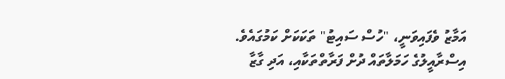އަމާޒު ވެފައިވަނީ، "ހުސް ސައިޓު" ތަކަކަށް ކަމުގައެވެ.
އިސްރާއީލުގެ ހަމަލާތައް ދުށް ފަރާތްތަކާއި، އަދި ގާޒާ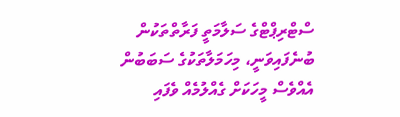ސްޓްރިޕްޓްގެ ސަލާމަތީ ފަރާތްތަކުން ބުނެފައިވަނީ، މިހަމަލާތަކުގެ ސަބަބުން އެއްވެސް މީހަކަށް ގެއްލުމެއް ވެފައި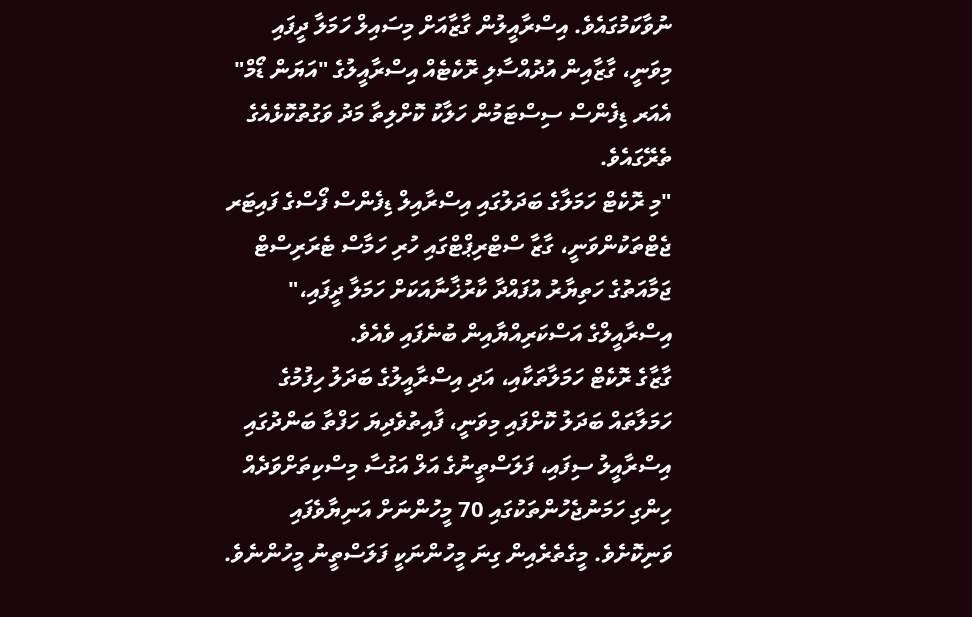ނުވާކަމުގައެވެ. އިސްރާއީލުން ގާޒާއަށް މިސައިލް ހަމަލާ ދީފައި މިވަނީ، ގާޒާއިން އުދުއްސާލި ރޮކެޓެއް އިސްރާއީލުގެ "އަޔަން ޑޯމް" އެއަރ ޑިފެންސް ސިސްޓަމުން ހަލާކު ކޮށްލިތާ މަދު ވަގުތުކޮޅެއެގެ ތެރޭގައެވެ.
"މި ރޮކެޓް ހަމަލާގެ ބަދަލުގައި އިސްރާއިލް ޑިފެންސް ފޯސްގެ ފައިޓަރ ޖެޓްތަކުންވަނީ، ގާޒާ ސްޓްރިޕްޓްގައި ހުރި ހަމާސް ޓެރަރިސްޓް ޖަމާއަތުގެ ހަތިޔާރު އުފައްދާ ކާރުޚާނާއަކަށް ހަމަލާ ދީފައި،" އިސްރާއީލްގެ އަސްކަރިއްޔާއިން ބުނެފައި ވެއެވެ.
ގާޒާގެ ރޮކެޓް ހަމަލާތަކާއި، އަދި އިސްރާއީލުގެ ބަދަލު ހިފުމުގެ ހަމަލާތައް ބަދަލު ކޮށްފައި މިވަނީ، ފާއިތުވެދިޔަ ހަފްތާ ބަންދުގައި އިސްރާއީލު ސިފައި، ފަލަސްތީނުގެ އަލް އަގުސާ މިސްކިތަށްވަދެއް ހިންގި ހަމަނުޖެހުންތަކުގައި 70 މީހުންނަށް އަނިޔާވެފައި ވަނިކޮށެވެ. މީގެތެރެއިން ގިނަ މީހުންނަކީ ފަލަސްތީނު މީހުންނެވެ.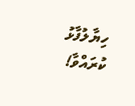ހިޔާލުފާޅު ކުރައްވާ!